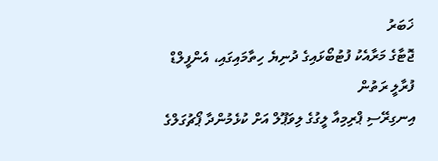ޚަބަރު
ޖޮޓާގެ މަރާއެކު ފުޓުބޯޅައިގެ ދުނިޔެ ހިތާމައިގައި، އެންފީލްޑް ފުރާލީ ރަތުން
އިނގިރޭސި ޕްރިމިއާ ލީގުގެ ލިވަޕޫލް އަށް ކުޅެމުންދާ ޕޯޗުގަލްގެ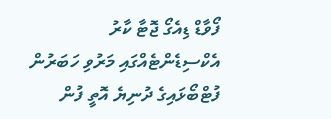ފޯވާޑް ޑިއެގޯ ޖޮޓާ ކާރު އެކްސިޑެންޓެއްގައި މަރުވި ހަބަރުން ފުޓްބޯޅައިގެ ދުނިޔެ އޮތީ ފުން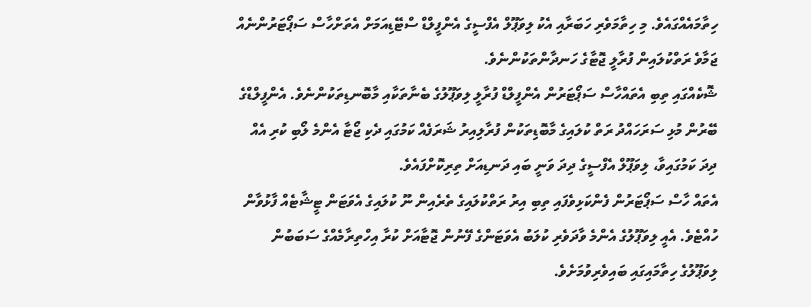ހިތާމައެއްގައެވެ. މި ހިތާމަވެރި ހަބަރާއި އެކު ލިވަޕޫލް އެފްސީގެ އެންފީލްޑް ސްޓޭޑިއަމަށް އެތަށްހާސް ސަޕޯޓަރުންނެއް ޖަމާވެ ރަތްކުލައިން ފުރާލީ ޖޮޓާގެ ހަނދާންތަކުންނެވެ.
ޝޮކެއްގައި ތިބި އެތައްހާސް ސަޕޯޓަރުން އެންފީލްޑް ފުރާލީ ލިވަޕޫލުގެ ބެނާތަކާއި މާބޮނޑިތަކުންނެވެ. އެންފީލްޑްގެ ބޭރުން މުޅި ސަރަހައްދު ރަތް ކުލައިގެ މާބޮޑިތަކުން ފުރާލިއިރު ޝަރަފެއް ކަމުގައި ދެކި ޖޯޓާ އެންމެ ލޯބި ކުރި އެއް ދިދަ ކަމުގައިވާ، ލިވަޕޫލް އެފްސީގެ ދިދަ ވަނީ ބައި ދަނޑިއަށް ތިރިކޮށްފައެވެ.
އެތައް ހާސް ސަޕޯޓަރުން ފެންކަޅިވެފައި ތިބި އިރު ރަތްކުލައިގެ ތެރެއިން ނޫ ކުލައިގެ އެވަޓަން ޓީޝާޓެއް ފާޅުވާން ހުއްޓެވެ. އެއީ ލިވަޕޫލުގެ އެންމެ ވާދަވެރި ކުލަބު އެވަޓަންގެ ފޭނުން ޖޮޓާއަށް ކުރާ އިހްތިރާމެއްގެ ސަބަބުން ލިވަޕޫލުގެ ހިތާމައިގައި ބައިވެރިވުމަށެވެ.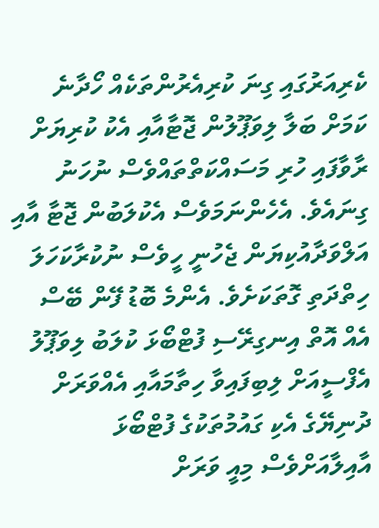ކެރިއަރުގައި ގިނަ ކުރިއެރުންތަކެއް ހޯދާނެ ކަމަށް ބަލާ ލިވަޕޫލުން ޖޮޓާއާއި އެކު ކުރިޔަށް ރާވާފައި ހުރި މަސައްކަތްތައްވެސް ނުހަނު ގިނައެވެ. އެހެންނަމަވެސް އެކުލަބުން ޖޮޓާ އާއި އަލްވަދާއުކިޔަން ޖެހުނީ ހީވެސް ނުކުރާކަހަލަ ހިތްދަތި ގޮތަކަށެވެ. އެންމެ ބޮޑު ފޭން ބޭސް އެއް އޮތް އިނގިރޭސި ފުޓްބޯޅަ ކުލަބު ލިވަޕޫލު އެފްސީއަށް ލިބިފައިވާ ހިތާމައާއި އެއްވަރަށް ދުނިޔޭގެ އެކި ގައުމުތަކުގެ ފުޓްބޯޅަ އާއިލާއަށްވެސް މިއީ ވަރަށް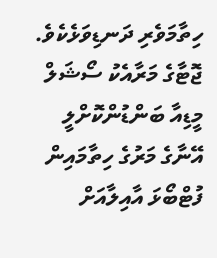ހިތާމަވެރި ދަނޑިވަޅެކެވެ.
ޖޮޓާގެ މަރާއެކު ސޯޝަލް މީޑިއާ ބަންޑުންކޮށްލީ އޭނާގެ މަރުގެ ހިތާމައިން ފުޓްބޯޅަ އާއިލާއަށް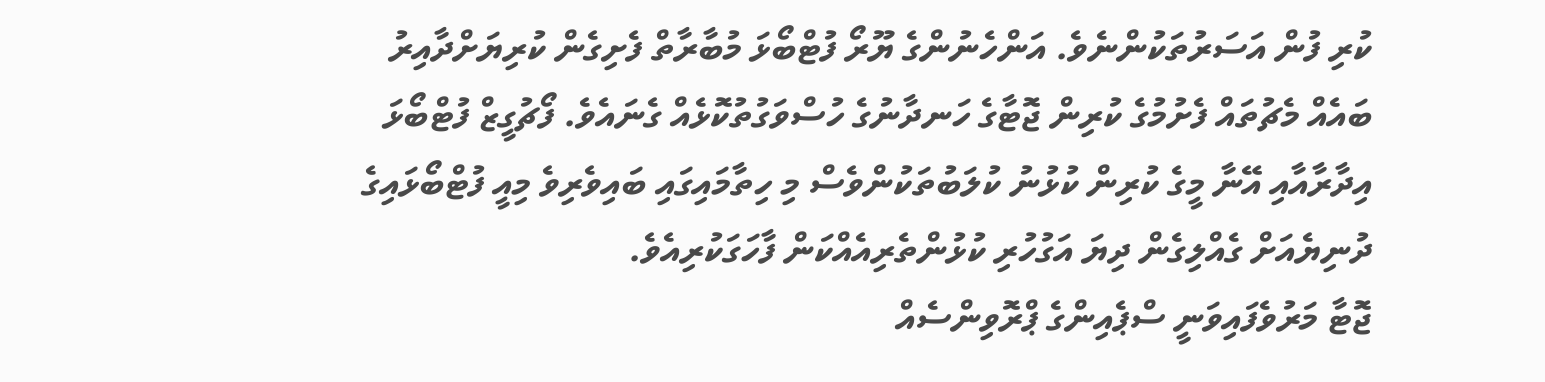ކުރި ފުން އަސަރުތަކުންނެވެ. އަންހެނުންގެ ޔޫރޯ ފުޓްބޯޅަ މުބާރާތް ފެށިގެން ކުރިޔަށްދާއިރު ބައެއް މެޗުތައް ފެށުމުގެ ކުރިން ޖޮޓާގެ ހަނދާނުގެ ހުސްވަގުތުކޮޅެއް ގެނައެވެ. ފޯޗުގީޒް ފުޓްބޯޅަ އިދާރާއާއި އޭނާ މީގެ ކުރިން ކުޅުނު ކުލަބުތަކުންވެސް މި ހިތާމައިގައި ބައިވެރިވެ މިއީ ފުޓްބޯޅައިގެ ދުނިޔެއަށް ގެއްލިގެން ދިޔަ އަގުހުރި ކުޅުންތެރިއެއްކަން ފާހަގަކުރިއެވެ.
ޖޮޓާ މަރުވެފައިވަނީ ސްޕެއިންގެ ޕްރޮވިންސެއް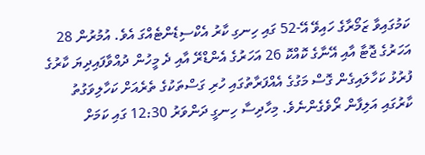ކަމުގައިވާ ޒަމޯރާގެ ހައިވޭ އޭ-52 ގައި ހިނގި ކާރު އެކްސިޑެންޓެއްގަ އެވެ. އުމުރުން 28 އަހަރުގެ ޖޮޓާ އާއި އޭނާގެ ކޮއްކޮ 26 އަހަރުގެ އެންޑްރޭ އާއި ދެ މީހުން ދުއްވާފައިދިޔަ ކާރުގެ ފުރުޅު ކަހާލައިގެން ގޮސް މަގުގެ އެއްފަރާތުގައި ހުރި ގަސްތަކުގެ ތެރެއަށް ކަހާލިވަގުތު ކާރުގައި އަލިފާން ރޯވެގެންނެވެ. މިހާދިސާ ހިނގީ ދަންވަރު 12:30 ގައި ކަމަށް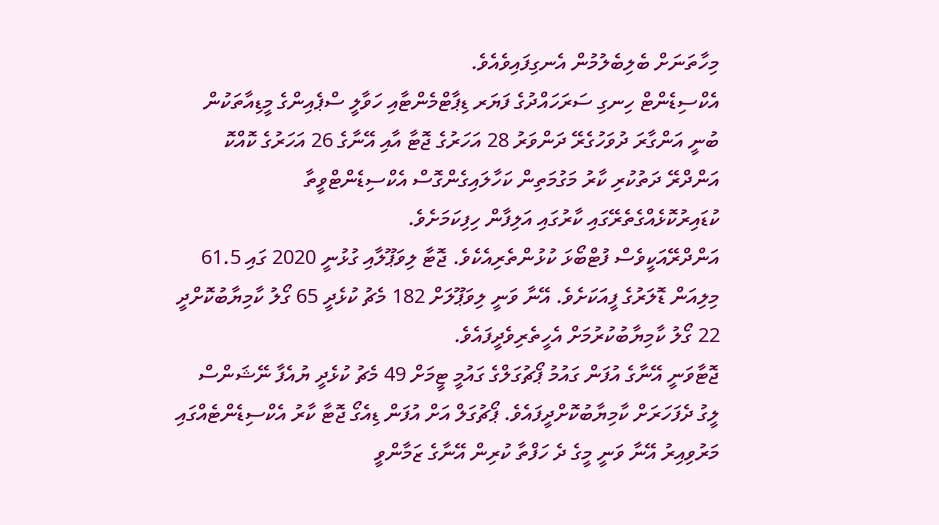މިހާތަނަށް ބެލިބެލުމުން އެނގިފައިވެއެވެ.
އެކްސިޑެންޓް ހިނގި ސަރަހައްދުގެ ފަޔަރ ޑިޕާޓްމެންޓާއި ހަވާލީ ސްޕެއިންގެ މީޑިއާތަކުން ބުނީ އަންގާރަ ދުވަހުގެރޭ ދަންވަރު 28 އަހަރުގެ ޖޮޓާ އާއި އޭނާގެ 26 އަހަރުގެ ކޮއްކޮ އަންދްރޭ ދަތުކުރި ކާރު މަގުމަތިން ކަހާލައިގެންގޮސް އެކްސިޑެންޓްވީތާ ކުޑައިރުކޮޅެއްގެތެރޭގައި ކާރުގައި އަލިފާން ހިފިކަމަށެވެ.
އަންދްރޭއަކީވެސް ފުޓްބޯޅަ ކުޅުންތެރިއެކެވެ. ޖޮޓާ ލިވަޕޫލާއި ގުޅުނީ 2020 ގައި 61.5 މިލިއަން ޑޮލަރުގެ ފީއަކަށެވެ. އޭނާ ވަނީ ލިވަޕޫލަށް 182 މެޗު ކުޅެދީ 65 ގޯލު ކާމިޔާބުކޮށްދީ 22 ގޯލު ކާމިޔާބުކުރުމަށް އެހީތެރިވެދީފައެވެ.
ޖޮޓާވަނީ އޭނާގެ އުފަން ގައުމު ޕޯޗުގަލްގެ ގައުމީ ޓީމަށް 49 މެޗު ކުޅެދީ ޔުއެފާ ނޭޝަންސް ލީގު ދެފަހަރަށް ކާމިޔާބުކޮށްދީފައެވެ. ޕޯޗުގަލް އަށް އުފަން ޑިއެގޯ ޖޮޓާ ކާރު އެކްސިޑެންޓެއްގައި މަރުވިއިރު އޭނާ ވަނީ މީގެ ދެ ހަފްތާ ކުރިން އޭނާގެ ޒަމާންވީ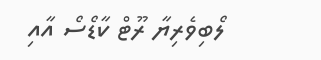ލޯބިވެރިޔާ ރޫޓް ކާޑޯސޯ އާއި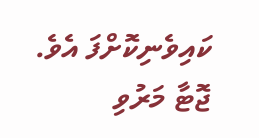ކައިވެނިކޮށްފަ އެވެ. ޖޮޓާ މަރުވި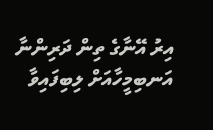އިރު އޭނާގެ ތިން ދަރިންނާ އަނބިމީހާއަށް ލިބިފައިވާ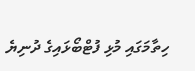ހިތާމަގައި މުޅި ފުޓްބޯޅައިގެ ދުނިޔެ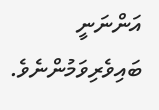އަންނަނީ ބައިވެރިވަމުންނެވެ.